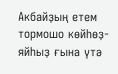Акбайҙың етем тормошо көйһөҙ-яйһыҙ ғына үтә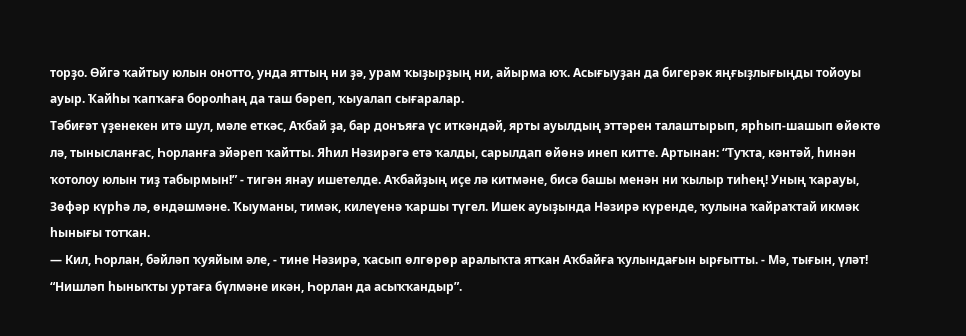торҙо. Өйгә ҡайтыу юлын онотто, унда яттың ни ҙә, урам ҡыҙырҙың ни, айырма юҡ. Асығыуҙан да бигерәк яңғыҙлығыңды тойоуы ауыр. Ҡайһы ҡапҡаға боролһаң да таш бәреп, ҡыуалап сығаралар.
Тәбиғәт үҙенекен итә шул, мәле еткәс, Аҡбай ҙа, бар донъяға үс иткәндәй, ярты ауылдың эттәрен талаштырып, ярһып-шашып өйөктө лә, тынысланғас, Һорланға эйәреп ҡайтты. Яһил Нәзирәгә етә ҡалды, сарылдап өйөнә инеп китте. Артынан: “Туҡта, кәнтәй, һинән ҡотолоу юлын тиҙ табырмын!” - тигән янау ишетелде. Аҡбайҙың иҫе лә китмәне, бисә башы менән ни ҡылыр тиһең! Уның ҡарауы, Зөфәр күрһә лә, өндәшмәне. Ҡыуманы, тимәк, килеүенә ҡаршы түгел. Ишек ауыҙында Нәзирә күренде, ҡулына ҡайраҡтай икмәк һынығы тотҡан.
— Кил, Һорлан, бәйләп ҡуяйым әле, - тине Нәзирә, ҡасып өлгөрөр аралыҡта ятҡан Аҡбайға ҡулындағын ырғытты. - Мә, тығын, үләт!
“Нишләп һыныҡты уртаға бүлмәне икән, Һорлан да асыҡҡандыр”.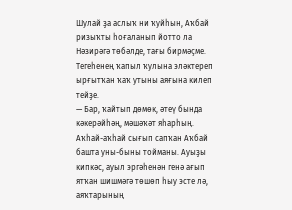Шулай ҙа аслыҡ ни ҡуйһын, Аҡбай ризыҡты һоғаланып йотто ла Нәзирәгә төбәлде, тағы бирмәҫме. Тегеһенең ҡапыл ҡулына эләктереп ырғытҡан ҡаҡ утыны аяғына килеп тейҙе.
— Бар, ҡайтып дөмөк, әтеү бында кәкерәйһәң, мәшәҡәт яһарһың.
Аҡһай-аҡһай сығып сапҡан Аҡбай башта уны-быны тойманы. Ауыҙы кипкәс, ауыл эргәһенән генә ағып ятҡан шишмәгә төшөп һыу эсте лә, аяҡтарының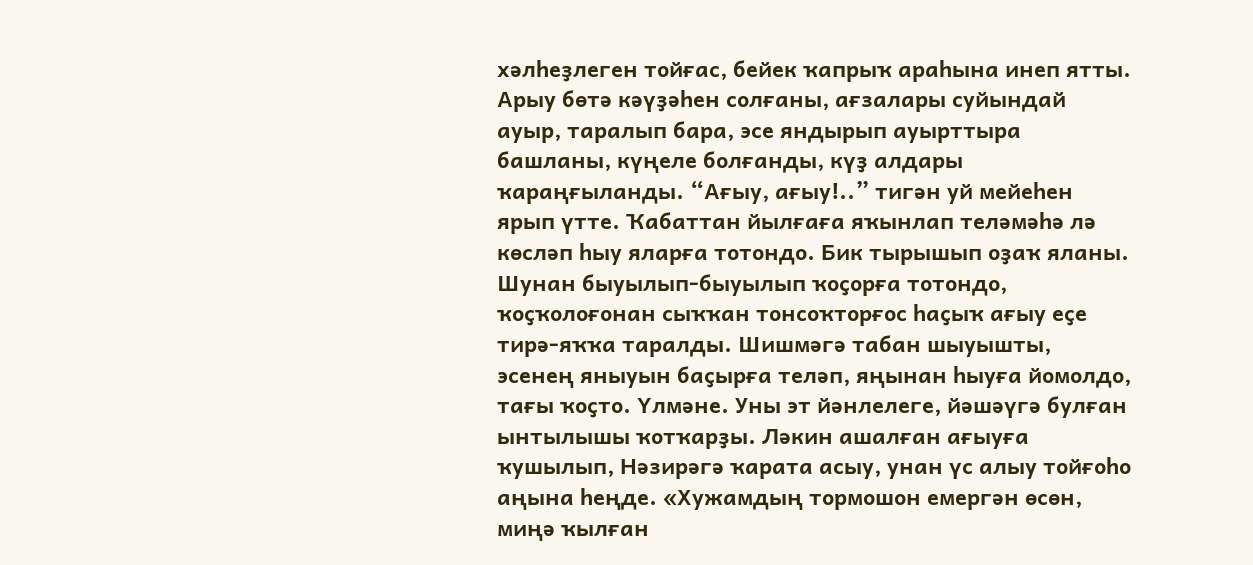хәлһеҙлеген тойғас, бейек ҡапрыҡ араһына инеп ятты. Арыу бөтә кәүҙәһен солғаны, ағзалары суйындай ауыр, таралып бара, эсе яндырып ауырттыра башланы, күңеле болғанды, күҙ алдары ҡараңғыланды. “Ағыу, ағыу!..” тигән уй мейеһен ярып үтте. Ҡабаттан йылғаға яҡынлап теләмәһә лә көсләп һыу яларға тотондо. Бик тырышып оҙаҡ яланы. Шунан быуылып-быуылып ҡоҫорға тотондо, ҡоҫҡолоғонан сыҡҡан тонсоҡторғос һаҫыҡ ағыу еҫе тирә-яҡҡа таралды. Шишмәгә табан шыуышты, эсенең яныуын баҫырға теләп, яңынан һыуға йомолдо, тағы ҡоҫто. Үлмәне. Уны эт йәнлелеге, йәшәүгә булған ынтылышы ҡотҡарҙы. Ләкин ашалған ағыуға ҡушылып, Нәзирәгә ҡарата асыу, унан үс алыу тойғоһо аңына һеңде. «Хужамдың тормошон емергән өсөн, миңә ҡылған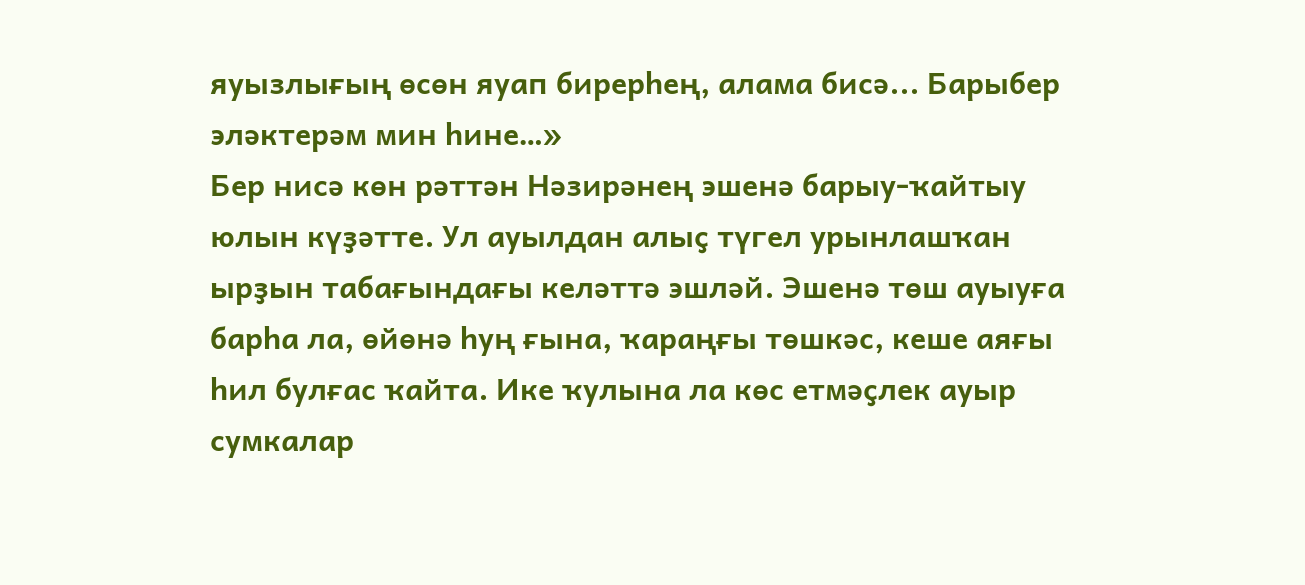яуызлығың өсөн яуап бирерһең, алама бисә... Барыбер эләктерәм мин һине…»
Бер нисә көн рәттән Нәзирәнең эшенә барыу-ҡайтыу юлын күҙәтте. Ул ауылдан алыҫ түгел урынлашҡан ырҙын табағындағы келәттә эшләй. Эшенә төш ауыуға барһа ла, өйөнә һуң ғына, ҡараңғы төшкәс, кеше аяғы һил булғас ҡайта. Ике ҡулына ла көс етмәҫлек ауыр сумкалар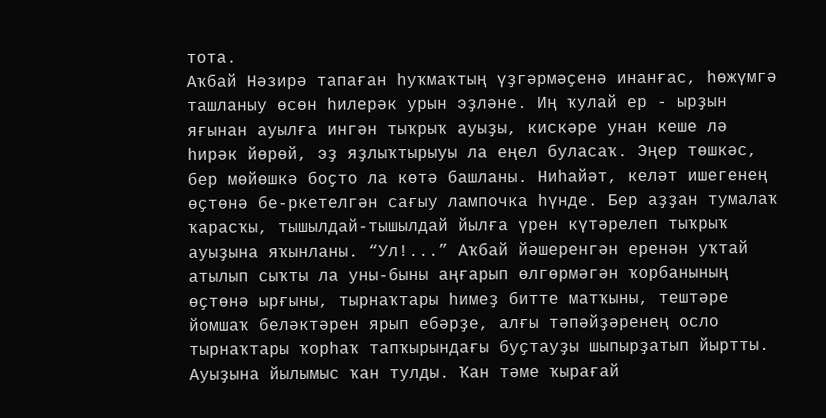тота.
Аҡбай Нәзирә тапаған һуҡмаҡтың үҙгәрмәҫенә инанғас, һөжүмгә ташланыу өсөн һилерәк урын эҙләне. Иң ҡулай ер - ырҙын яғынан ауылға ингән тыҡрыҡ ауыҙы, кискәре унан кеше лә һирәк йөрөй, эҙ яҙлыҡтырыуы ла еңел буласаҡ. Эңер төшкәс, бер мөйөшкә боҫто ла көтә башланы. Ниһайәт, келәт ишегенең өҫтөнә бе-ркетелгән сағыу лампочка һүнде. Бер аҙҙан тумалаҡ ҡарасҡы, тышылдай-тышылдай йылға үрен күтәрелеп тыҡрыҡ ауыҙына яҡынланы. “Ул!...” Аҡбай йәшеренгән еренән уҡтай атылып сыҡты ла уны-быны аңғарып өлгөрмәгән ҡорбанының өҫтөнә ырғыны, тырнаҡтары һимеҙ битте матҡыны, тештәре йомшаҡ беләктәрен ярып ебәрҙе, алғы тәпәйҙәренең осло тырнаҡтары ҡорһаҡ тапҡырындағы буҫтауҙы шыпырҙатып йыртты. Ауыҙына йылымыс ҡан тулды. Ҡан тәме ҡырағай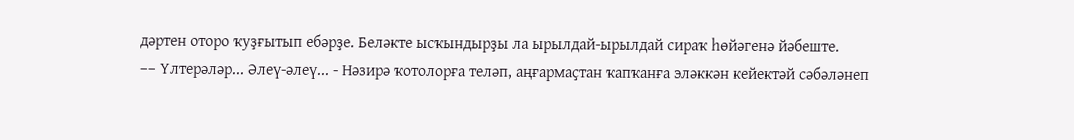дәртен оторо ҡуҙғытып ебәрҙе. Беләкте ысҡындырҙы ла ырылдай-ырылдай сираҡ һөйәгенә йәбеште.
–– Үлтерәләр... Әлеү-әлеү... - Нәзирә ҡотолорға теләп, аңғармаҫтан ҡапҡанға эләккән кейектәй сәбәләнеп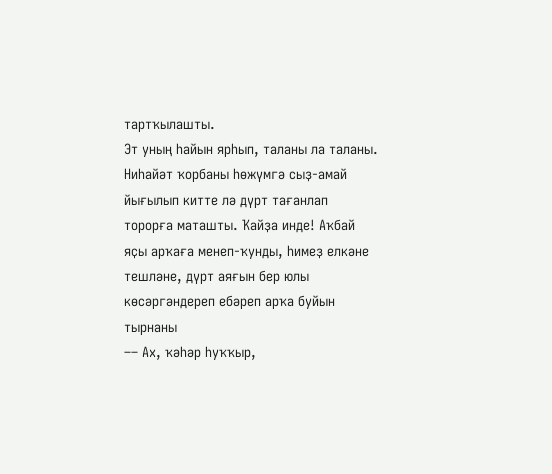тартҡылашты.
Эт уның һайын ярһып, таланы ла таланы. Ниһайәт ҡорбаны һөжүмгә сыҙ-амай йығылып китте лә дүрт тағанлап торорға маташты. Ҡайҙа инде! Аҡбай яҫы арҡаға менеп-ҡунды, һимеҙ елкәне тешләне, дүрт аяғын бер юлы көсәргәндереп ебәреп арҡа буйын тырнаны
–– Ах, ҡәһәр һуҡҡыр,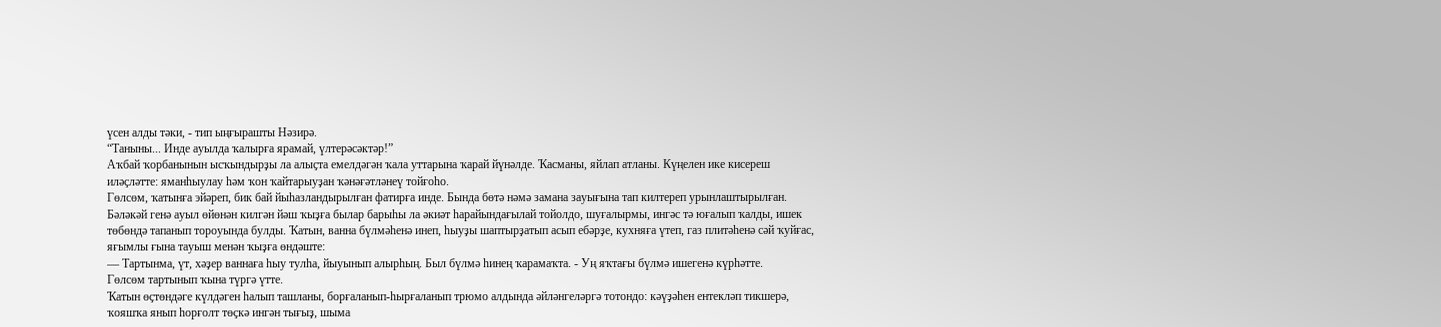үсен алды тәки, - тип ыңғырашты Нәзирә.
“Таныны... Инде ауылда ҡалырға ярамай, үлтерәсәктәр!”
Аҡбай ҡорбанынын ысҡындырҙы ла алыҫта емелдәгән ҡала уттарына ҡарай йүнәлде. Ҡасманы, яйлап атланы. Күңелен ике кисереш иләҫләтте: яманһыулау һәм ҡон ҡайтарыуҙан ҡәнәғәтләнеү тойғоһо.
Гөлсөм, ҡатынға эйәреп, бик бай йыһазландырылған фатирға инде. Бында бөтә нәмә замана зауығына тап килтереп урынлаштырылған. Бәләкәй генә ауыл өйөнән килгән йәш ҡыҙға былар барыһы ла әкиәт һарайындағылай тойолдо, шуғалырмы, ингәс тә юғалып ҡалды, ишек төбөндә тапанып тороуында булды. Ҡатын, ванна бүлмәһенә инеп, һыуҙы шаптырҙатып асып ебәрҙе, кухняға үтеп, газ плитәһенә сәй ҡуйғас, яғымлы ғына тауыш менән ҡыҙға өндәште:
— Тартынма, үт, хәҙер ваннаға һыу тулһа, йыуынып алырһың. Был бүлмә һинең ҡарамаҡта. - Уң яҡтағы бүлмә ишегенә күрһәтте.
Гөлсөм тартынып ҡына түргә үтте.
Ҡатын өҫтөндәге күлдәген һалып ташланы, борғаланып-һырғаланып трюмо алдында әйләнгеләргә тотондо: кәүҙәһен ентекләп тикшерә, ҡояшҡа янып һорғолт төҫкә ингән тығыҙ, шыма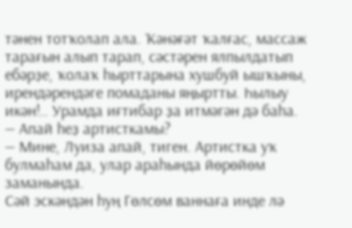тәнен тотҡолап ала. Ҡәнәғәт ҡалғас, массаж тарағын алып тарап, сәстәрен ялпылдатып ебәрҙе, ҡолаҡ һырттарына хушбуй ышҡыны, ирендәрендәге помаданы яңыртты. Һылыу икән!.. Урамда иғтибар ҙа итмәгән дә баһа.
— Апай һеҙ артисткамы?
— Мине, Луиза апай, тиген. Артистка уҡ булмаһам да, улар араһында йөрөйөм заманында.
Сәй эскәндән һуң Гөлсөм ваннаға инде лә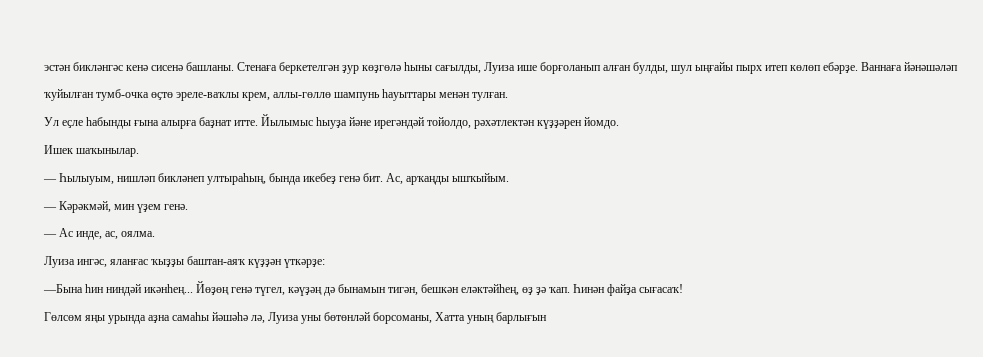эстән бикләнгәс кенә сисенә башланы. Стенаға беркетелгән ҙур көҙгөлә һыны сағылды, Луиза ише борғоланып алған булды, шул ыңғайы пырх итеп көлөп ебәрҙе. Ваннаға йәнәшәләп ҡуйылған тумб-очка өҫтө эреле-ваҡлы крем, аллы-гөллө шампунь һауыттары менән тулған.
Ул еҫле һабынды ғына алырға баҙнат итте. Йылымыс һыуҙа йәне ирегәндәй тойолдо, рәхәтлектән күҙҙәрен йомдо.
Ишек шаҡынылар.
— Һылыуым, нишләп бикләнеп ултыраһың, бында икебеҙ генә бит. Ас, арҡаңды ышҡыйым.
— Кәрәкмәй, мин үҙем генә.
— Ас инде, ас, оялма.
Луиза ингәс, яланғас ҡыҙҙы баштан-аяҡ күҙҙән үткәрҙе:
—Бына һин ниндәй икәнһең... Йөҙөң генә түгел, кәүҙәң дә бынамын тигән, бешкән еләктәйһең, өҙ ҙә ҡап. Һинән файҙа сығасаҡ!
Гөлсөм яңы урында аҙна самаһы йәшәһә лә, Луиза уны бөтөнләй борсоманы, Хатта уның барлығын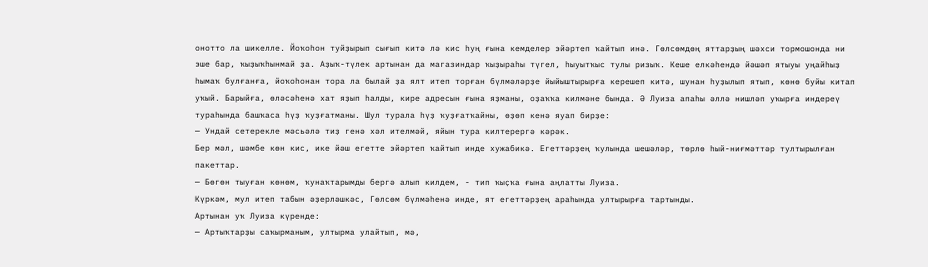онотто ла шикелле. Йоҡоһон туйҙырып сығып китә лә кис һуң ғына кемделер эйәртеп ҡайтып инә. Гөлсөмдөң яттарҙың шәхси тормошонда ни эше бар, ҡыҙыҡһынмай ҙа. Аҙыҡ-түлек артынан да магазиндар ҡыҙыраһы түгел, һыуытҡыс тулы ризыҡ. Кеше елкәһендә йәшәп ятыуы уңайһыҙ һымаҡ булғанға, йоҡоһонан тора ла былай ҙа ялт итеп торған бүлмәләрҙе йыйыштырырға керешеп китә, шунан һуҙылып ятып, көнө буйы китап уҡый. Барыйға, өләсәһенә хат яҙып һалды, кире адресын ғына яҙманы, оҙаҡҡа килмәне бында. Ә Луиза апаһы әллә нишләп уҡырға индереү тураһында башҡаса һүҙ ҡуҙғатманы. Шул турала һүҙ ҡуҙғатҡайны, өҙөп кенә яуап бирҙе:
— Ундай сетерекле мәсьәлә тиҙ генә хәл ителмәй, яйын тура килтерергә кәрәк.
Бер мәл, шәмбе көн кис, ике йәш егетте эйәртеп ҡайтып инде хужабикә. Егеттәрҙең ҡулында шешәләр, төрлө һый-ниғмәттәр тултырылған пакеттар.
— Бөгөн тыуған көнөм, ҡунаҡтарымды бергә алып килдем, - тип ҡыҫҡа ғына аңлатты Луиза.
Күркәм, мул итеп табын әҙерләшкәс, Гөлсөм бүлмәһенә инде, ят егеттәрҙең араһында ултырырға тартынды.
Артынан уҡ Луиза күренде:
— Артыҡтарҙы саҡырманым, ултырма улайтып, мә,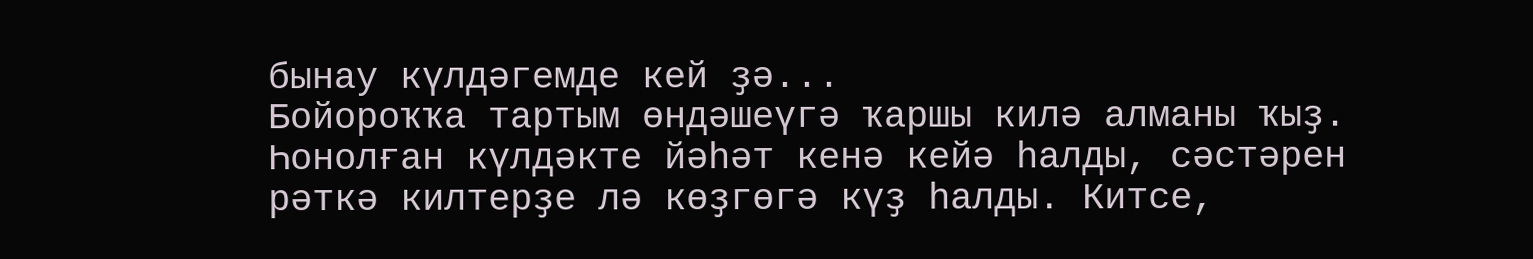бынау күлдәгемде кей ҙә...
Бойороҡҡа тартым өндәшеүгә ҡаршы килә алманы ҡыҙ. Һонолған күлдәкте йәһәт кенә кейә һалды, сәстәрен рәткә килтерҙе лә көҙгөгә күҙ һалды. Китсе,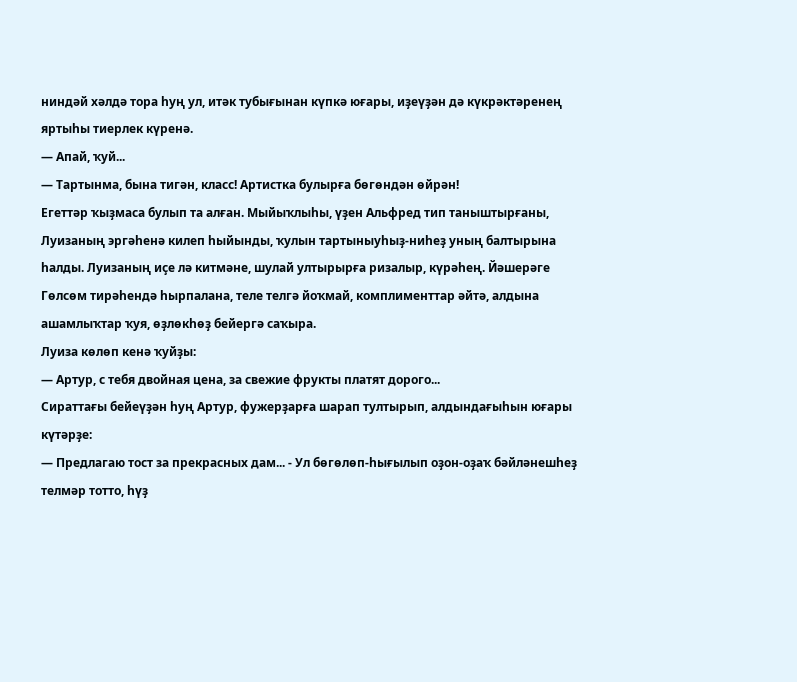ниндәй хәлдә тора һуң ул, итәк тубығынан күпкә юғары, иҙеүҙән дә күкрәктәренең яртыһы тиерлек күренә.
— Апай, ҡуй...
— Тартынма, бына тигән, класс! Артистка булырға бөгөндән өйрән!
Егеттәр ҡыҙмаса булып та алған. Мыйыҡлыһы, үҙен Альфред тип таныштырғаны, Луизаның эргәһенә килеп һыйынды, ҡулын тартыныуһыҙ-ниһеҙ уның балтырына һалды. Луизаның иҫе лә китмәне, шулай ултырырға ризалыр, күрәһең. Йәшерәге Гөлсөм тирәһендә һырпалана, теле телгә йоҡмай, комплименттар әйтә, алдына ашамлыҡтар ҡуя, өҙлөкһөҙ бейергә саҡыра.
Луиза көлөп кенә ҡуйҙы:
— Артур, с тебя двойная цена, за свежие фрукты платят дорого...
Сираттағы бейеүҙән һуң Артур, фужерҙарға шарап тултырып, алдындағыһын юғары күтәрҙе:
— Предлагаю тост за прекрасных дам... - Ул бөгөлөп-һығылып оҙон-оҙаҡ бәйләнешһеҙ телмәр тотто, һүҙ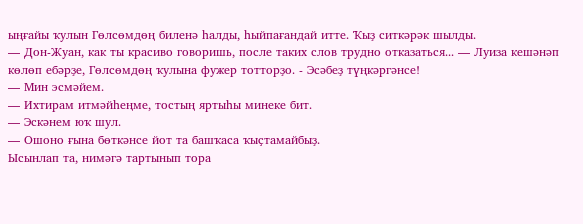ыңғайы ҡулын Гөлсөмдөң биленә һалды, һыйпағандай итте. Ҡыҙ ситкәрәк шылды.
— Дон-Жуан, как ты красиво говоришь, после таких слов трудно отказаться... — Луиза кешәнәп көлөп ебәрҙе, Гөлсөмдөң ҡулына фужер тотторҙо. - Эсәбеҙ түңкәргәнсе!
— Мин эсмәйем.
— Ихтирам итмәйһеңме, тостың яртыһы минеке бит.
— Эскәнем юҡ шул.
— Ошоно ғына бөткәнсе йот та башҡаса ҡыҫтамайбыҙ.
Ысынлап та, нимәгә тартынып тора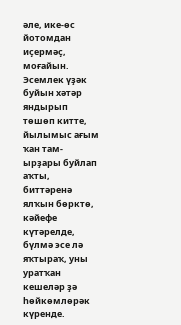әле, ике-өс йотомдан иҫермәҫ, моғайын.
Эсемлек үҙәк буйын хәтәр яндырып төшөп китте, йылымыс ағым ҡан там-ырҙары буйлап аҡты, биттәренә ялҡын бөрктө, кәйефе күтәрелде, бүлмә эсе лә яҡтыраҡ, уны уратҡан кешеләр ҙә һөйкөмлөрәк күренде.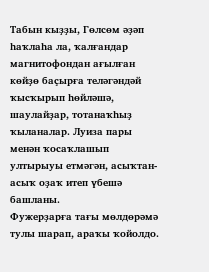Табын кыҙҙы, Гөлсөм әҙәп һаҡлаһа ла, ҡалғандар магнитофондан ағылған көйҙө баҫырға теләгәндәй ҡысҡырып һөйләшә, шаулайҙар, тотанаҡһыҙ ҡыланалар. Луиза пары менән ҡосаҡлашып ултырыуы етмәгән, асыҡтан-асыҡ оҙаҡ итеп үбешә башланы.
Фужерҙарға тағы мөлдөрәмә тулы шарап, араҡы ҡойолдо.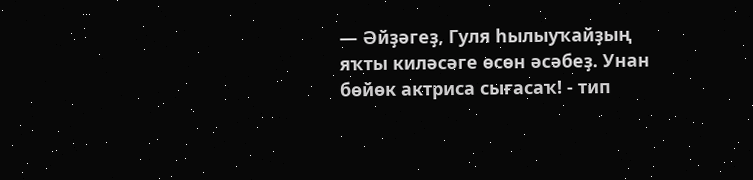— Әйҙәгеҙ, Гуля һылыуҡайҙың яҡты киләсәге өсөн әсәбеҙ. Унан бөйөк актриса сығасаҡ! - тип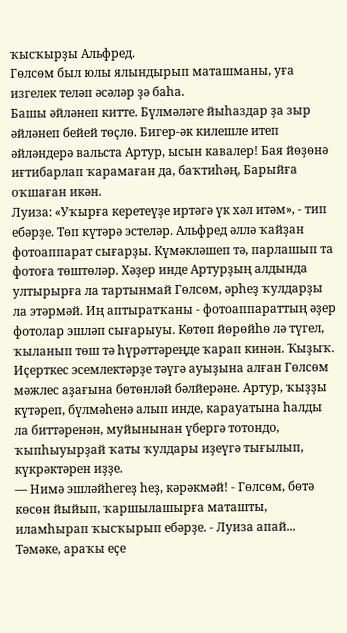ҡысҡырҙы Альфред.
Гөлсөм был юлы ялындырып маташманы, уға изгелек теләп әсәләр ҙә баһа.
Башы әйләнеп китте. Бүлмәләге йыһаздар ҙа зыр әйләнеп бейей төҫлө. Бигер-әк килешле итеп әйләндерә вальста Артур, ысын кавалер! Бая йөҙөнә иғтибарлап ҡарамаған да, баҡтиһәң, Барыйға оҡшаған икән.
Луиза: «Уҡырға керетеүҙе иртәгә үк хәл итәм», - тип ебәрҙе. Төп күтәрә эстеләр. Альфред әллә ҡайҙан фотоаппарат сығарҙы. Күмәкләшеп тә, парлашып та фотоға төштөләр. Хәҙер инде Артурҙың алдында ултырырға ла тартынмай Гөлсөм, әрһеҙ ҡулдарҙы ла этәрмәй. Иң аптыратҡаны - фотоаппараттың әҙер фотолар эшләп сығарыуы. Көтөп йөрөйһө лә түгел, ҡыланып төш тә һүрәттәреңде ҡарап кинән. Ҡыҙыҡ.
Иҫерткес эсемлектәрҙе тәүгә ауыҙына алған Гөлсөм мәжлес аҙағына бөтөнләй бәлйерәне. Артур, ҡыҙҙы күтәреп, бүлмәһенә алып инде, карауатына һалды ла биттәренән, муйынынан үбергә тотондо, ҡыпһыуырҙай ҡаты ҡулдары иҙеүгә тығылып, күкрәктәрен иҙҙе.
— Нимә эшләйһегеҙ һеҙ, кәрәкмәй! - Гөлсөм, бөтә көсөн йыйып, ҡаршылашырға маташты, иламһырап ҡысҡырып ебәрҙе. - Луиза апай...
Тәмәке, араҡы еҫе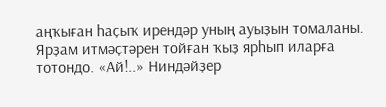аңҡыған һаҫыҡ ирендәр уның ауыҙын томаланы. Ярҙам итмәҫтәрен тойған ҡыҙ ярһып иларға тотондо. «Ай!..» Ниндәйҙер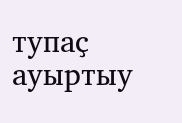тупаҫ ауыртыу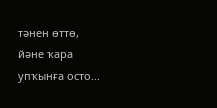тәнен өттө, йәне ҡара упҡынға осто...